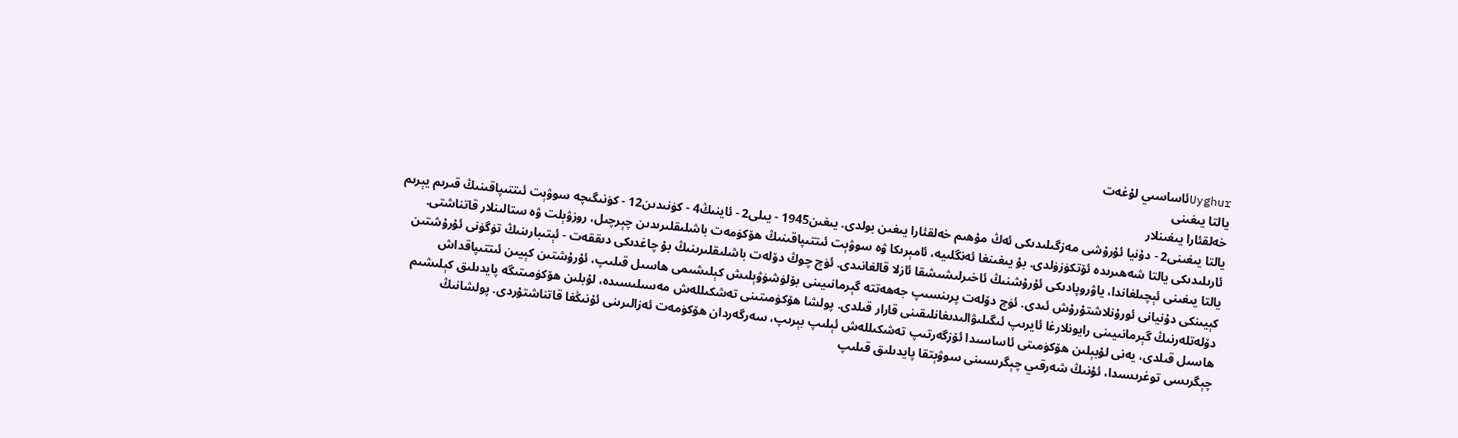Uyghurئاساسىي لۇغەت
يالتا يىغىنى
خەلقئارا يىغىنلار
يالتا يىغىنى2 - دۇنيا ئۇرۇشى مەزگىلىدىكى ئەڭ مۇھىم خەلقئارا يىغىن بولدى. يىغىن1945 - يىلى2 - ئاينىڭ4 - كۈنىدىن12 - كۈنىگىچە سوۋېت ئىتتىپاقىنىڭ قىرىم يېرىم ئارىلىدىكى يالتا شەھىرىدە ئۆتكۈزۈلدى. بۇ يىغىنغا ئەنگلىيە، ئامېرىكا ۋە سوۋېت ئىتتىپاقىنىڭ ھۆكۈمەت باشلىقلىرىدىن چېرچىل، روزۋېلت ۋە ستالىنلار قاتناشتى.
يالتا يىغىنى ئېچىلغاندا، ياۋروپادىكى ئۇرۇشنىڭ ئاخىرلىشىشقا ئازلا قالغانىدى. ئۈچ چوڭ دۆلەت باشلىقلىرىنىڭ بۇ چاغدىكى دىققەت - ئېتىبارىنىڭ تۈگۈنى ئۇرۇشتىن كېيىنكى دۇنيانى ئورۇنلاشتۇرۇش ئىدى. ئۈچ دۆلەت پرىنسىپ جەھەتتە گېرمانىيىنى بۆلۈشۈۋېلىش كېلىشىمى ھاسىل قىلىپ، ئۇرۇشتىن كېيىن ئىتتىپاقداش دۆلەتلەرنىڭ گېرمانىيىنى رايونلارغا ئايرىپ ئىگىلىۋالىدىغانلىقىنى قارار قىلدى. پولشا ھۆكۈمىتىنى تەشكىللەش مەسىلىسىدە، لۇبلىن ھۆكۈمىتىگە پايدىلىق كېلىشىم ھاسىل قىلدى، يەنى لۇبېلىن ھۆكۈمىتى ئاساسىدا ئۆزگەرتىپ تەشكىللەش ئېلىپ بېرىپ، سەرگەردان ھۆكۈمەت ئەزالىرىنى ئۇنىڭغا قاتناشتۇردى. پولشانىڭ چېگرىسى توغرىسىدا، ئۇنىڭ شەرقىي چېگرىسىنى سوۋېتقا پايدىلىق قىلىپ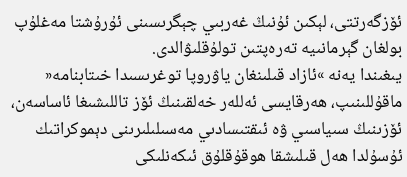ئۆزگەرتتى، لېكىن ئۇنىڭ غەربىي چېگرىسىنى ئۇرۇشتا مەغلۇپ بولغان گېرمانىيە تەرەپتىن تولۇقلىۋالدى.
يىغىندا يەنە »ئازاد قىلىنغان ياۋروپا توغرىسىدا خىتابنامە« ماقۇللىنىپ، ھەرقايسى ئەللەر خەلقىنىڭ ئۆز تاللىشىغا ئاساسەن، ئۆزىنىڭ سىياسىي ۋە ئىقتىسادىي مەسىلىلىرىنى دېموكراتىك ئۇسۇلدا ھەل قىلىشقا ھوقۇقلۇق ئىكەنلىكى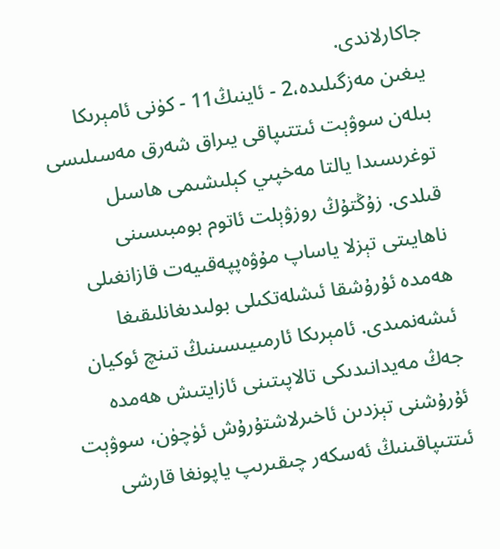جاكارلاندى.
يىغىن مەزگىلىدە،2 - ئاينىڭ11 - كۈنى ئامېرىكا بىلەن سوۋېت ئىتتىپاقى يىراق شەرق مەسىلىسى توغرىسىدا يالتا مەخپىي كېلىشىمى ھاسىل قىلدى. زۇڭتۇڭ روزۋېلت ئاتوم بومبىسىنى ناھايىتى تېزلا ياساپ مۇۋەپپەقىيەت قازانغىلى ھەمدە ئۇرۇشقا ئىشلەتكىلى بولىدىغانلىقىغا ئىشەنمىدى. ئامېرىكا ئارمىيىسىنىڭ تىنچ ئوكيان جەڭ مەيدانىدىكى تالاپىتىنى ئازايتىش ھەمدە ئۇرۇشنى تېزدىن ئاخىرلاشتۇرۇش ئۈچۈن، سوۋېت ئىتتىپاقىنىڭ ئەسكەر چىقىرىپ ياپونغا قارشى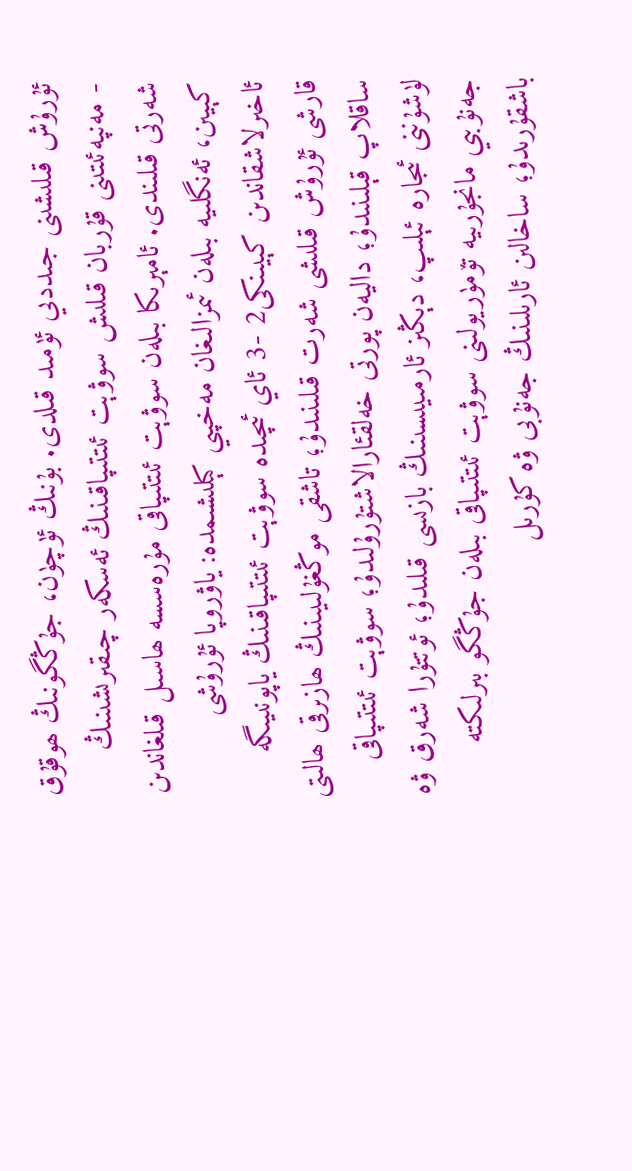ئۇرۇش قىلىشىنى جىددىي ئۈمىد قىلدى. بۇنىڭ ئۈچۈن، جۇڭگونىڭ ھوقۇق - مەنپەئىتىنى قۇربان قىلىش سوۋېت ئىتتىپاقىنىڭ ئەسكەر چىقىرىشىنىڭ شەرتى قىلىندى. ئامېرىكا بىلەن سوۋېت ئىتتىپاقى مۇرەسسە ھاسىل قىلغاندىن كېيىن، ئەنگلىيە بىلەن ئىمزالىغان مەخپىي كېلىشىمدە: ياۋروپا ئۇرۇشى ئاخىرلاشقاندىن كېيىنكى2 -3 ئاي ئىچىدە سوۋېت ئىتتىپاقىنىڭ ياپونىيىگە قارشى ئۇرۇش قىلىشى شەرت قىلىنىدۇ؛ تاشقى موڭغۇلىيىنىڭ ھازىرقى ھالىتى ساقلاپ قېلىنىدۇ؛ داليەن پورتى خەلقئارالاشتۇرۇلىدۇ؛ سوۋېت ئىتتىپاقى لۈشۇننى ئىجارە ئېلىپ، دېڭىز ئارمىيىسىنىڭ بازىسى قىلىدۇ؛ ئوتتۇرا شەرق ۋە جەنۇبىي مانجۇرىيە تۆمۈريولىنى سوۋېت ئىتتىپاقى بىلەن جۇڭگو بىرلىكتە باشقۇرىدۇ؛ ساخالىن ئارىلىنىڭ جەنۇبى ۋە كۇرىل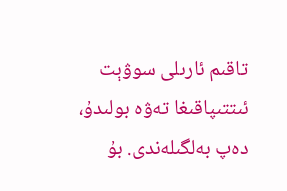تاقىم ئارىلى سوۋېت ئىتتىپاقىغا تەۋە بولىدۇ، دەپ بەلگىلەندى. بۇ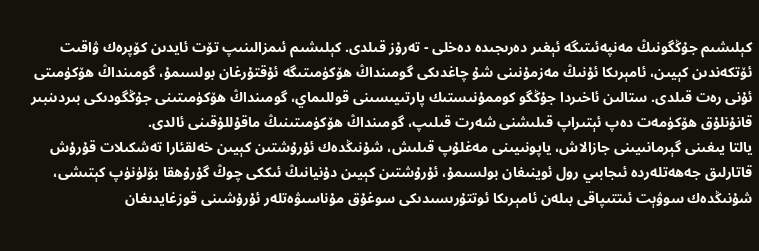كېلىشىم جۇڭگونىڭ مەنپەئىتىگە ئېغىر دەرىجىدە دەخلى - تەرۇز قىلدى. كېلىشىم ئىمزالىنىپ تۆت ئايدىن كۆپرەك ۋاقىت ئۆتكەندىن كېيىن، ئامېرىكا ئۇنىڭ مەزمۇنىنى شۇ چاغدىكى گومىنداڭ ھۆكۈمىتىگە ئۇقتۇرغان بولسىمۇ، گومىنداڭ ھۆكۈمىتى ئۇنى رەت قىلدى. ستالىن ئاخىردا جۇڭگو كوممۇنىستىك پارتىيىسىنى قوللىماي، گومىنداڭ ھۆكۈمىتىنى جۇڭگودىكى بىردىنبىر قانۇنلۇق ھۆكۈمەت دەپ ئېتىراپ قىلىشنى شەرت قىلىپ، گومىنداڭ ھۆكۈمىتىنىڭ ماقۇللۇقىنى ئالدى.
يالتا يىغىنى گېرمانىيىنى جازالاش، ياپونىيىنى مەغلۇپ قىلىش، شۇنىڭدەك ئۇرۇشتىن كېيىن خەلقئارا تەشكىلات قۇرۇش قاتارلىق جەھەتلەردە ئىجابىي رول ئوينىغان بولسىمۇ، ئۇرۇشتىن كېيىن دۇنيانىڭ ئىككى چوڭ گۇرۇھقا بۆلۈنۈپ كېتىشى، شۇنىڭدەك سوۋېت ئىتتىپاقى بىلەن ئامېرىكا ئوتتۇرىسىدىكى سوغۇق مۇناسىۋەتلەر ئۇرۇشىنى قوزغايدىغان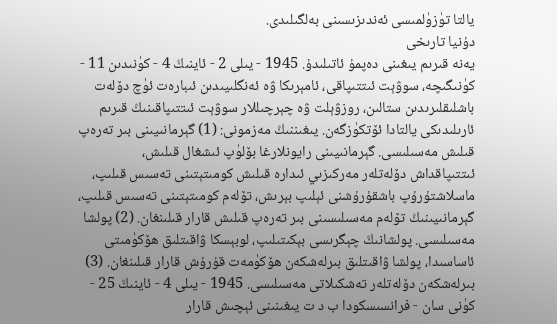يالتا تۈزۈلمىسى ئەندىزىسىنى بەلگىلىدى.
دۇنيا تارىخى
يەنە قىرىم يىغىنى دەپمۇ ئاتىلىدۇ. 1945 - يىلى 2 - ئاينىڭ 4 - كۈنىدىن 11 - كۈنىگىچە، سوۋېت ئىتتىپاقى، ئامېرىكا ۋە ئەنگلىيىدىن ئىبارەت ئۈچ دۆلەت باشلىقلىرىدىن ستالىن، روزۋېلت ۋە چېرچىللار سوۋېت ئىتتىپاقىنىڭ قىرىم ئارىلىدىكى يالتادا ئۆتكۈزگەن. يىغىننىڭ مەزمونى: (1) گېرمانىيىنى بىر تەرەپ قىلىش مەسىلىسى. گېرمانىيىنى رايونلارغا بۆلۈپ ئىشغال قىلىش، ئىتتىپاقداش دۆلەتلەر مەركىزىي ئىدارە قىلىش كومىتېتىنى تەسىس قىلىپ، ماسلاشتۇرۇپ باشقۇرۇشنى ئېلىپ بېرىش، تۆلەم كومىتېتىنى تەسىس قىلىپ، گېرمانىيىنىڭ تۆلەم مەسىلىسىنى بىر تەرەپ قىلىش قارار قىلىنغان. (2) پولشا مەسىلىسى. پولشانىڭ چېگرىسى بېكىتىلىپ، لوبېسكا ۋاقىتلىق ھۆكۈمىتى ئاساسىدا، پولشا ۋاقىتلىق بىرلەشكەن ھۆكۈمەت قۇرۇش قارار قىلىنغان. (3) بىرلەشكەن دۆلەتلەر تەشكىلاتى مەسىلىسى. 1945 - يىلى 4 - ئاينىڭ 25 - كۈنى سان - فرانسىسكودا ب د ت يىغىنىنى ئېچىش قارار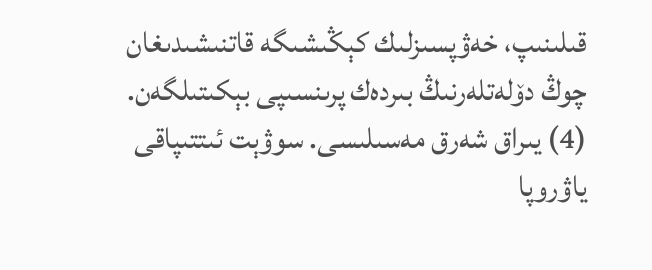قىلىنىپ، خەۋپسىزلىك كېڭىشىگە قاتنىشىدىغان چوڭ دۆلەتلەرنىڭ بىردەك پرىنسىپى بېكىتىلگەن. (4) يىراق شەرق مەسىلىسى. سوۋېت ئىتتىپاقى ياۋروپا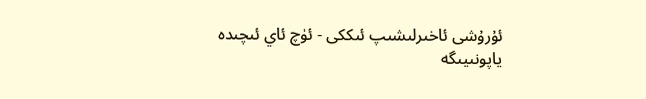ئۇرۇشى ئاخىرلىشىپ ئىككى - ئۈچ ئاي ئىچىدە ياپونىيىگە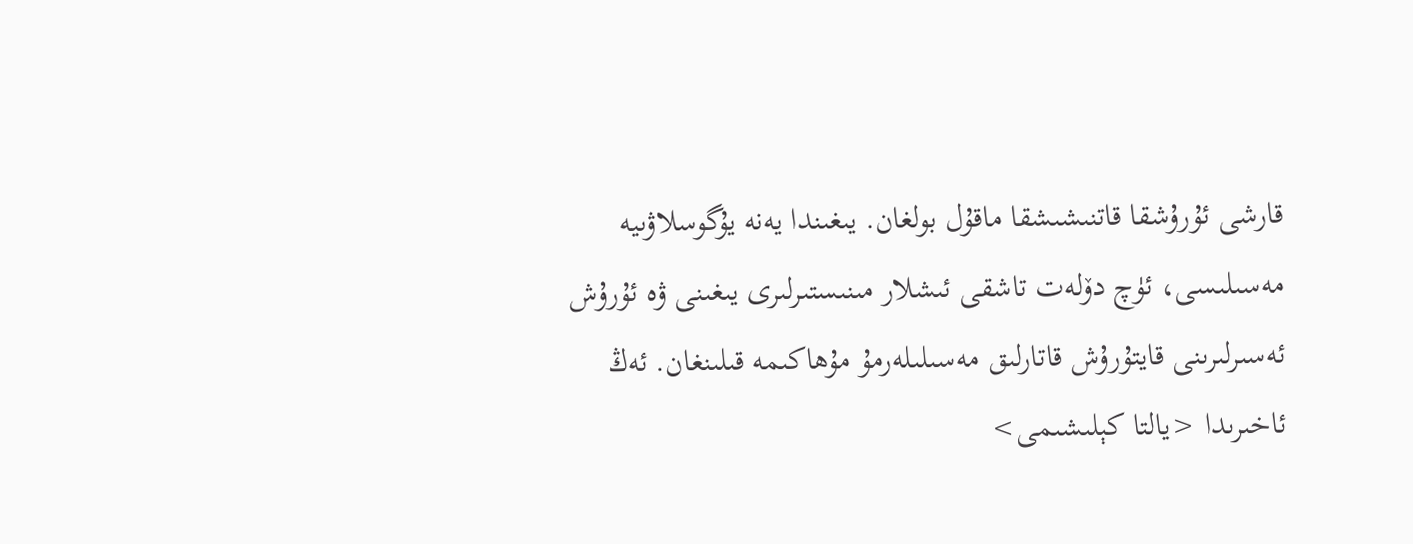قارشى ئۇرۇشقا قاتنىشىشقا ماقۇل بولغان. يىغىندا يەنە يۇگوسلاۋىيە مەسىلىسى، ئۈچ دۆلەت تاشقى ئىشلار مىنىستىرلىرى يىغىنى ۋە ئۇرۇش ئەسىرلىرىنى قايتۇرۇش قاتارلىق مەسىلىلەرمۇ مۇھاكىمە قىلىنغان. ئەڭ ئاخىرىدا <يالتا كېلىشىمى>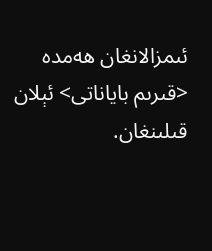ئىمزالانغان ھەمدە <قىرىم باياناتى> ئېلان قىلىنغان.